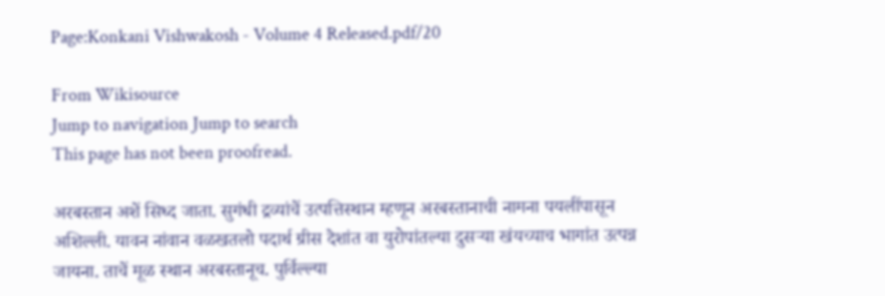Page:Konkani Vishwakosh - Volume 4 Released.pdf/20

From Wikisource
Jump to navigation Jump to search
This page has not been proofread.

अरबस्तान अशें सिध्द जाता. सुगंधी द्रव्यांचें उत्पत्तिस्थान म्हणून अरबस्तानाची नामना पयलींपासून अशिल्ली. यावन नांवान वळखतलो पदार्थ ग्रीस देशांत वा युरोपांतल्या दुसऱ्या खंयच्याच भागांत उत्पन्न जायना. ताचें मूळ स्थान अरबस्तानूच. पुर्विल्ल्या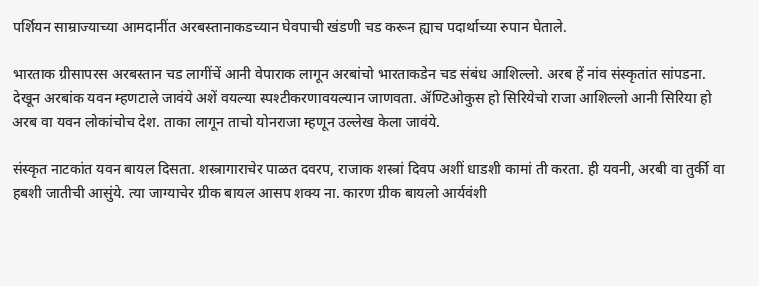पर्शियन साम्राज्याच्या आमदानींत अरबस्तानाकडच्यान घेवपाची खंडणी चड करून ह्याच पदार्थाच्या रुपान घेताले.

भारताक ग्रीसापरस अरबस्तान चड लागींचें आनी वेपाराक लागून अरबांचो भारताकडेन चड संबंध आशिल्लो. अरब हें नांव संस्कृतांत सांपडना. देखून अरबांक यवन म्हणटाले जावंये अशें वयल्या स्पश्टीकरणावयल्यान जाणवता. ॲण्टिओकुस हो सिरियेचो राजा आशिल्लो आनी सिरिया हो अरब वा यवन लोकांचोच देश. ताका लागून ताचो योनराजा म्हणून उल्लेख केला जावंये.

संस्कृत नाटकांत यवन बायल दिसता. शस्त्रागाराचेर पाळत दवरप, राजाक शस्त्रां दिवप अशीं धाडशी कामां ती करता. ही यवनी, अरबी वा तुर्की वा हबशी जातीची आसुंये. त्या जाग्याचेर ग्रीक बायल आसप शक्य ना. कारण ग्रीक बायलो आर्यवंशी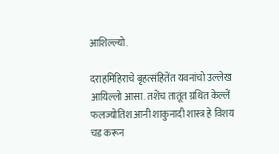आशिल्ल्यो.

दराहमिहिराचे बृहत्संहितेंत यवनांचो उल्लेख आयिल्लो आसा. तशेंच तातूंत ग्रथित केल्लें फलज्योतिश आनी शाकुनादी शास्त्र हे विशय चड करून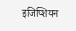इजिप्शियन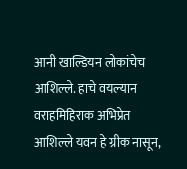आनी खाल्डियन लोकांचेच आशिल्ले. हाचे वयल्यान वराहमिहिराक अभिप्रेत आशिल्ले यवन हे ग्रीक नासून,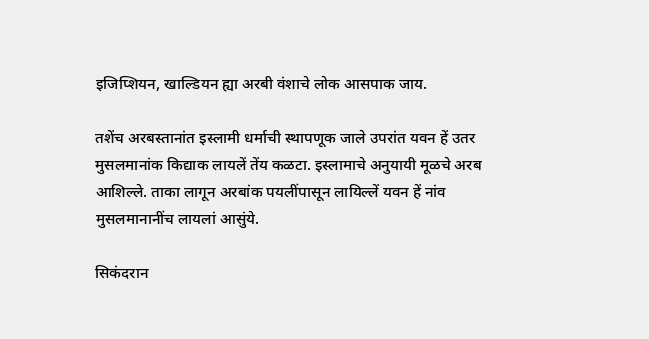इजिप्शियन, खाल्डियन ह्या अरबी वंशाचे लोक आसपाक जाय.

तशेंच अरबस्तानांत इस्लामी धर्माची स्थापणूक जाले उपरांत यवन हें उतर मुसलमानांक किद्याक लायलें तेंय कळटा. इस्लामाचे अनुयायी मूळचे अरब आशिल्ले. ताका लागून अरबांक पयलींपासून लायिल्लें यवन हें नांव मुसलमानानींच लायलां आसुंये.

सिकंदरान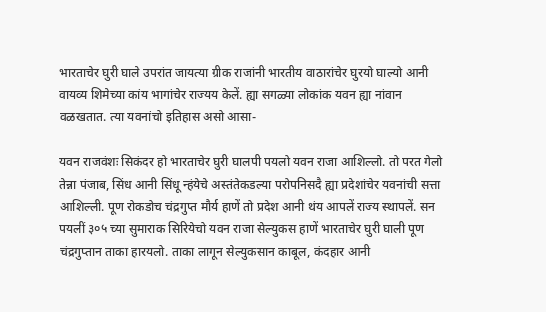भारताचेर घुरी घाले उपरांत जायत्या ग्रीक राजांनी भारतीय वाठारांचेर घुरयो घाल्यो आनी वायव्य शिमेच्या कांय भागांचेर राज्यय केलें. ह्या सगळ्या लोकांक यवन ह्या नांवान वळखतात. त्या यवनांचो इतिहास असो आसा-

यवन राजवंशः सिकंदर हो भारताचेर घुरी घालपी पयलो यवन राजा आशिल्लो. तो परत गेलो तेन्ना पंजाब, सिंध आनी सिंधू न्हंयेचे अस्तंतेकडल्या परोपनिसदै ह्या प्रदेशांचेर यवनांची सत्ता आशिल्ली. पूण रोकडोच चंद्रगुप्त मौर्य हाणें तो प्रदेश आनी थंय आपलें राज्य स्थापलें. सन पयलीं ३०५ च्या सुमाराक सिरियेचो यवन राजा सेल्युकस हाणें भारताचेर घुरी घाली पूण चंद्रगुप्तान ताका हारयलो. ताका लागून सेल्युकसान काबूल, कंदहार आनी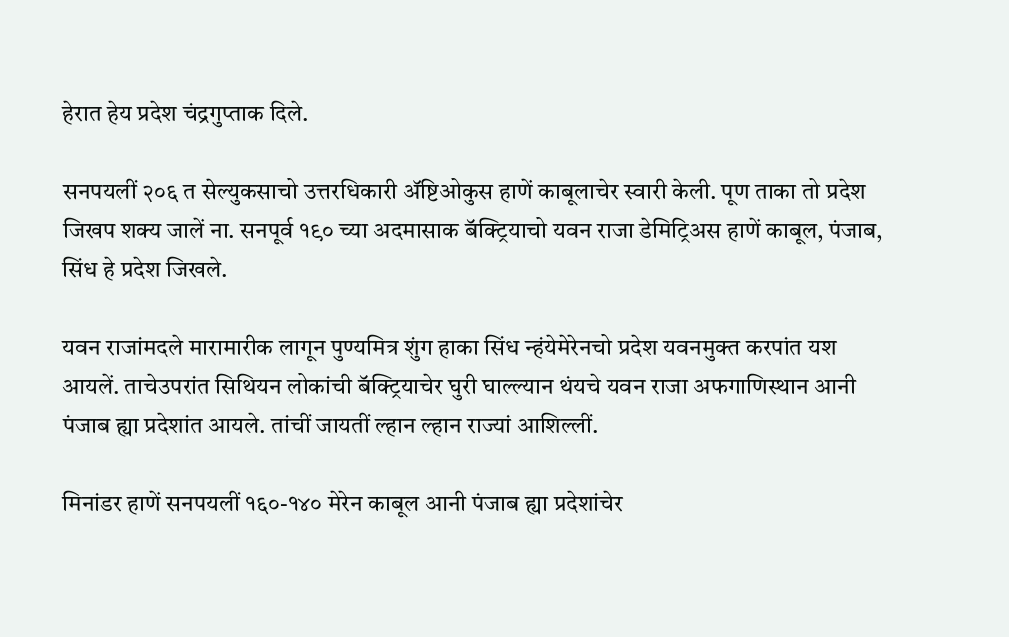हेरात हेय प्रदेश चंद्रगुप्ताक दिले.

सनपयलीं २०६ त सेल्युकसाचो उत्तरधिकारी ॲष्टिओकुस हाणें काबूलाचेर स्वारी केली. पूण ताका तो प्रदेश जिखप शक्य जालें ना. सनपूर्व १९० च्या अदमासाक बॅक्ट्रियाचो यवन राजा डेमिट्रिअस हाणें काबूल, पंजाब, सिंध हे प्रदेश जिखले.

यवन राजांमदले मारामारीक लागून पुण्यमित्र शुंग हाका सिंध न्हंयेमेरेनचो प्रदेश यवनमुक्त करपांत यश आयलें. ताचेउपरांत सिथियन लोकांची बॅक्ट्रियाचेर घुरी घाल्ल्यान थंयचे यवन राजा अफगाणिस्थान आनी पंजाब ह्या प्रदेशांत आयले. तांचीं जायतीं ल्हान ल्हान राज्यां आशिल्लीं.

मिनांडर हाणें सनपयलीं १६०-१४० मेरेन काबूल आनी पंजाब ह्या प्रदेशांचेर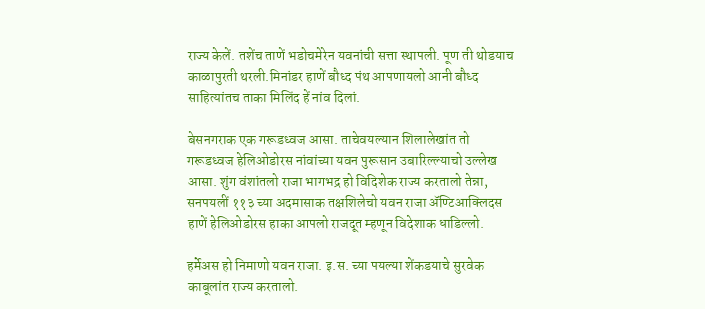राज्य केलें. तशेंच ताणें भडोचमेरेन यवनांची सत्ता स्थापली. पूण ती थोडयाच काळापुरती थरली.मिनांडर हाणें बौध्द पंथ आपणायलो आनी बौध्द साहित्यांतच ताका मिलिंद हें नांव दिलां.

बेसनगराक एक गरूडध्वज आसा. ताचेवयल्यान शिलालेखांत तो गरूडध्वज हेलिओडोरस नांवांच्या यवन पुरूसान उबारिल्ल्याचो उल्लेख आसा. शुंग वंशांतलो राजा भागभद्र हो विदिशेक राज्य करतालो तेन्ना, सनपयलीं ११३ च्या अदमासाक तक्षशिलेचो यवन राजा ॲण्टिआक्लिदस हाणें हेलिओडोरस हाका आपलो राजदूत म्हणून विदेशाक धाडिल्लो.

हर्मेअस हो निमाणो यवन राजा. इ.स. च्या पयल्या शेंकडयाचे सुरवेक काबूलांत राज्य करतालो.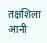तक्षशिला आनी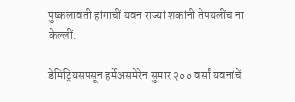पुष्कलावती हांगाचीं यवन राज्यां शकांनी तेपयलींच ना केल्लीं.

डेमिट्रियसपसून हर्मेअसमेरेन सुमार २०० वर्सां यवनांचें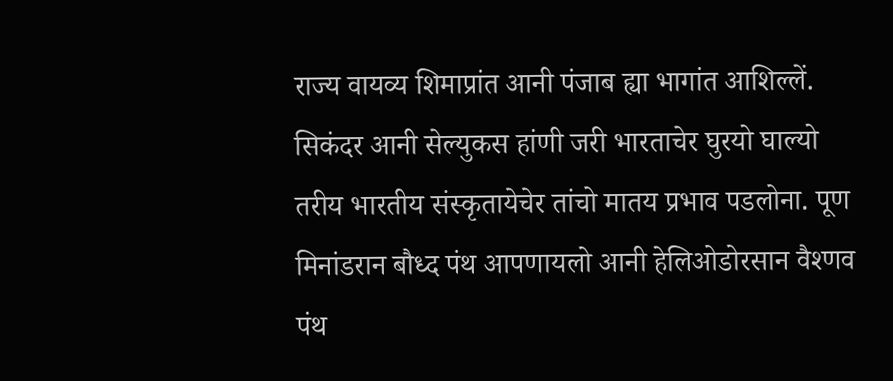राज्य वायव्य शिमाप्रांत आनी पंजाब ह्या भागांत आशिल्लें. सिकंदर आनी सेल्युकस हांणी जरी भारताचेर घुरयो घाल्यो तरीय भारतीय संस्कृतायेचेर तांचो मातय प्रभाव पडलोना. पूण मिनांडरान बौध्द पंथ आपणायलो आनी हेलिओडोरसान वैश्णव पंथ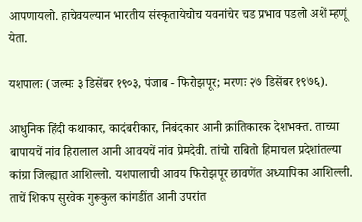आपणायलो. हाचेवयल्यान भारतीय संस्कृतायेचोच यवनांचेर चड प्रभाव पडलो अशें म्हणूं येता.

यशपालः (जल्मः ३ डिसेंबर १९०३, पंजाब - फिरोझपूर; मरणः २७ डिसेंबर १९७६).

आधुनिक हिंदी कथाकार, कादंबरीकार, निबंदकार आनी क्रांतिकारक देशभक्त. ताच्या बापायचें नांव हिरालाल आनी आवयचें नांव प्रेमदेवी. तांचो राबितो हिमाचल प्रदेशांतल्या कांग्रा जिल्ह्यात आशिल्लो. यशपालाची आवय फिरोझपूर छावणेंत अध्यापिका आशिल्ली. ताचें शिकप सुरवेक गुरूकुल कांगडींत आनी उपरांत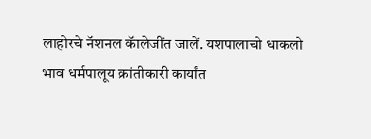लाहोरचे नॅशनल कॅालेजींत जालें. यशपालाचो धाकलो भाव धर्मपालूय क्रांतीकारी कार्यांत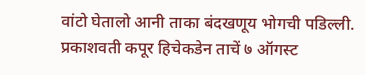वांटो घेतालो आनी ताका बंदखणूय भोगची पडिल्ली. प्रकाशवती कपूर हिचेकडेन ताचें ७ ऑगस्ट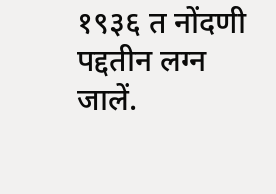१९३६ त नोंदणी पद्दतीन लग्न जालें.